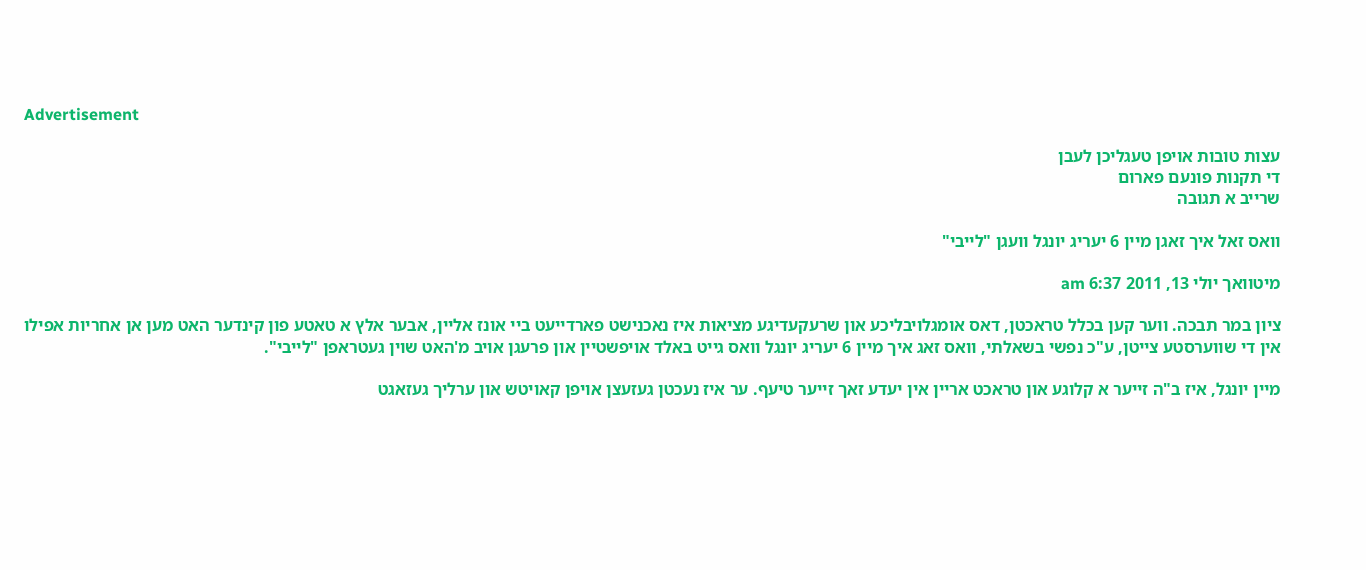Advertisement

עצות טובות אויפן טעגליכן לעבן
די תקנות פונעם פארום
שרייב א תגובה

וואס זאל איך זאגן מיין 6 יעריג יונגל וועגן "לייבי"

מיטוואך יולי 13, 2011 6:37 am

ציון במר תבכה. ווער קען בכלל טראכטן, דאס אומגלויבליכע און שרעקעדיגע מציאות איז נאכנישט פארדייעט ביי אונז אליין, אבער אלץ א טאטע פון קינדער האט מען אן אחריות אפילו אין די שווערסטע צייטן, ע"כ נפשי בשאלתי, וואס זאג איך מיין 6 יעריג יונגל וואס גייט באלד אויפשטיין און פרעגן אויב מ'האט שוין געטראפן "לייבי".

מיין יונגל, איז ב"ה זייער א קלוגע און טראכט אריין אין יעדע זאך זייער טיעף. ער איז נעכטן געזעצן אויפן קאויטש און ערליך געזאגט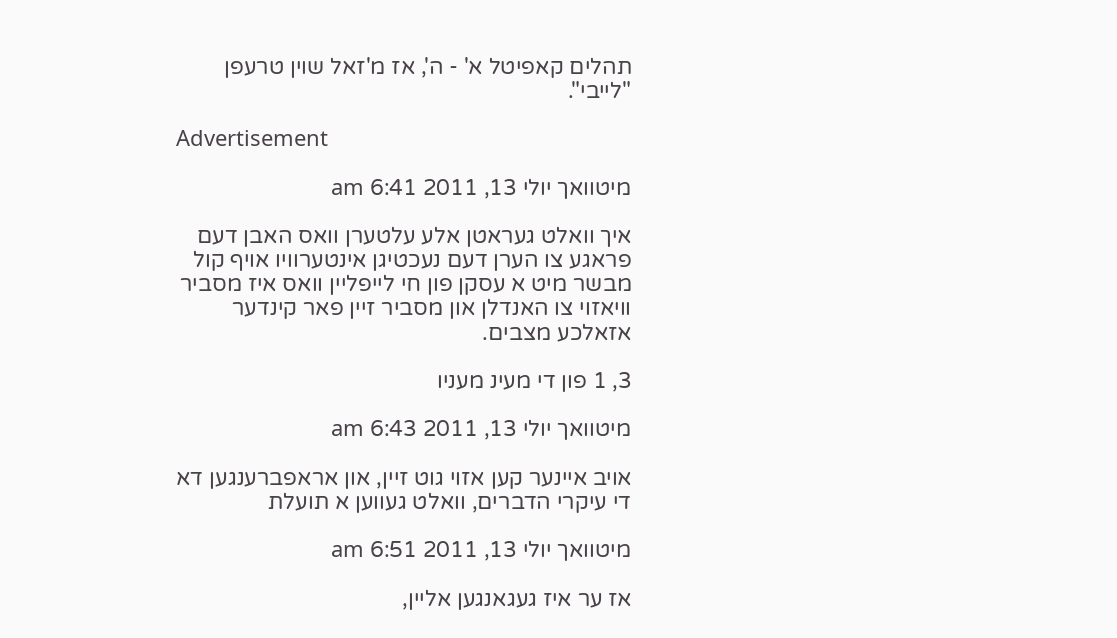תהלים קאפיטל א' - ה', אז מ'זאל שוין טרעפן "לייבי".

Advertisement

מיטוואך יולי 13, 2011 6:41 am

איך וואלט געראטן אלע עלטערן וואס האבן דעם פראגע צו הערן דעם נעכטיגן אינטערוויו אויף קול מבשר מיט א עסקן פון חי לייפליין וואס איז מסביר וויאזוי צו האנדלן און מסביר זיין פאר קינדער אזאלכע מצבים.

3, 1 פון די מעינ מעניו

מיטוואך יולי 13, 2011 6:43 am

אויב איינער קען אזוי גוט זיין, און אראפברענגען דא די עיקרי הדברים, וואלט געווען א תועלת

מיטוואך יולי 13, 2011 6:51 am

אז ער איז געגאנגען אליין,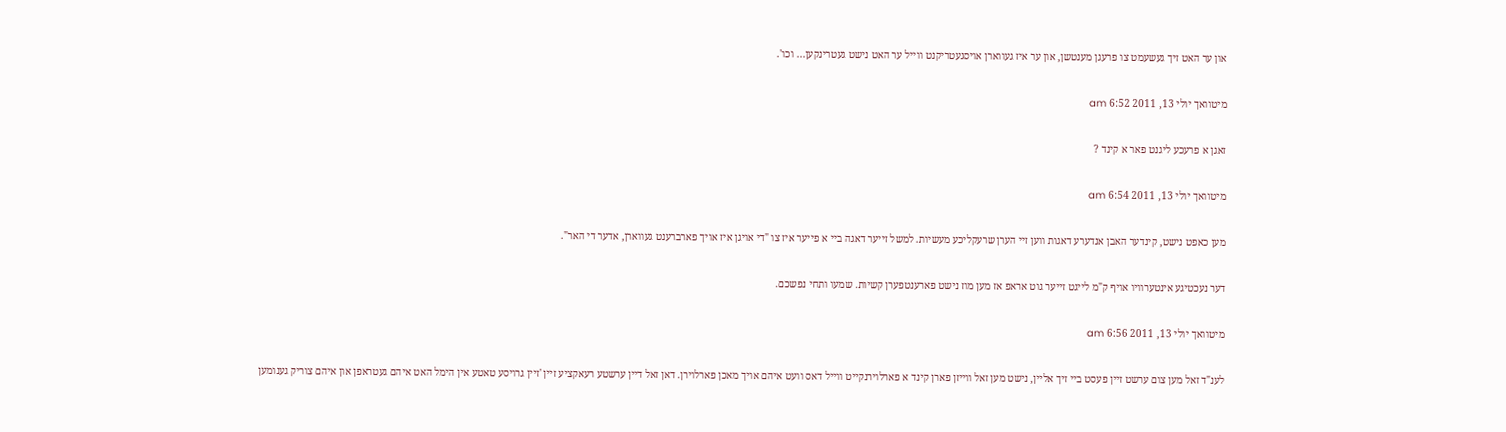און ער האט זיך געשעמט צו פרעגן מענטשן, און ער איז געווארן אויסגעטריקנט ווייל ער האט נישט געטרינקען... וכו'.

מיטוואך יולי 13, 2011 6:52 am

זאגן א פרעכע ליגנט פאר א קינד ?

מיטוואך יולי 13, 2011 6:54 am

מען כאפט נישט, קינדער האבן אנדערע דאגות ווען זיי הערן שרעקליכע מעשיות. למשל זייער דאגה ביי א פייער איז צו "די אויגן איז אויך פארברענט געווארן, אדער די האר".

דער נעכטיגע אינטערוויו אויף ק"מ לייגט זייער גוט אראפ אז מען מוז נישט פארענטפערן קשיות. שמעו ותחי נפשכם.

מיטוואך יולי 13, 2011 6:56 am

לענ"ד זאל מען צום ערשט זיין פעסט ביי זיך אליין, נישט מען זאל ווייזן פארן קינד א פארלוירנקייט ווייל דאס וועט איהם אויך מאכן פארלוירן. דאן זאל דיין ערשטע רעאקציע זיין 'זיין גרויסע טאטע אין הימל האט איהם געטראפן און איהם צוריק גענומען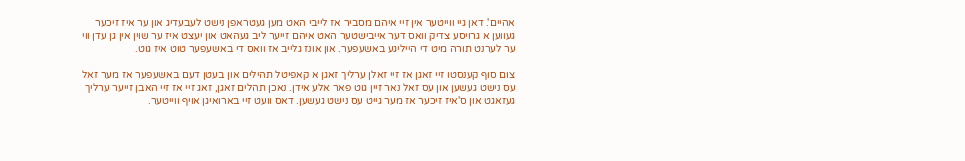אהיים'. דאן גיי ווייטער אין זיי איהם מסביר אז לייבי האט מען געטראפן נישט לעבעדיג און ער איז זיכער געווען א גרויסע צדיק וואס דער אייבישטער האט איהם זייער ליב געהאט און יעצט איז ער שוין אין גן עדן ווי ער לערנט תורה מיט די הייליגע באשעפער. און אונז גלייב אז וואס די באשעפער טוט איז גוט.

צום סוף קענסטו זיי זאגן אז זיי זאלן ערליך זאגן א קאפיטל תהילים און בעטן דעם באשעפער אז מער זאל עס נישט געשען און עס זאל נאר זיין גוט פאר אלע אידן. נאכן תהלים זאגן, זאג זיי אז זיי האבן זייער ערליך געזאגט און ס'איז זיכער אז מער גייט עס נישט געשען. דאס וועט זיי בארואיגן אויף ווייטער.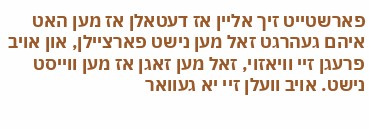פארשטייט זיך אליין אז דעטאלן אז מען האט איהם געהרגט זאל מען נישט פארציילן, און אויב פרעגן זיי וויאזוי, זאל מען זאגן אז מען ווייסט נישט. אויב וועלן זיי יא געוואר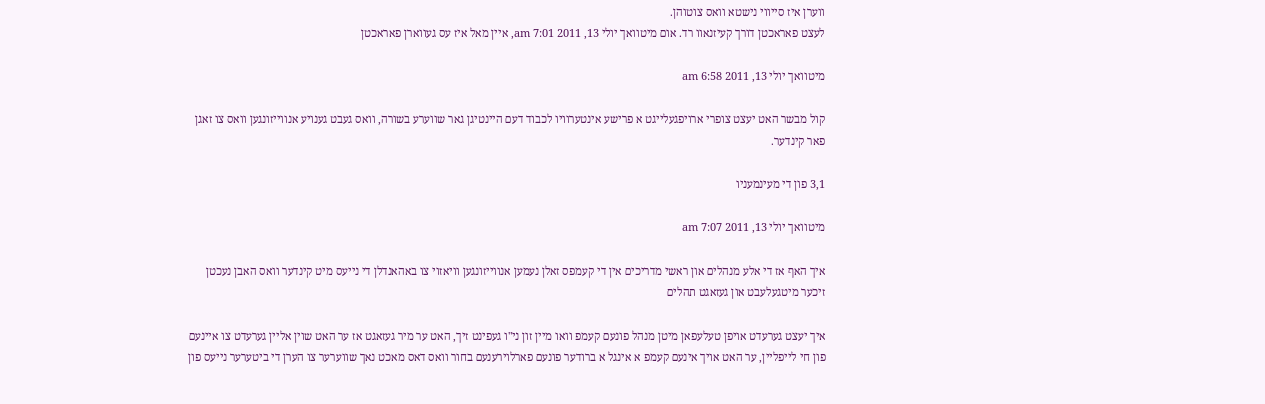ווערן איז סייווי נישטא וואס צוטוהן.
לעצט פאראכטן דורך קעיזנאוו רד. אום מיטוואך יולי 13, 2011 7:01 am, איין מאל איז עס געווארן פאראכטן

מיטוואך יולי 13, 2011 6:58 am

קול מבשר האט יעצט צופרי ארויפגעלייגט א פרישע אינטערוויו לכבוד דעם היינטיגן גאר שווערע בשורה, וואס געבט גענויע אנווייזונגען וואס צו זאגן פאר קינדער.

3,1 פון די מעינמעניו

מיטוואך יולי 13, 2011 7:07 am

איך האף אז די אלע מנהלים און ראשי מדריכים אין די קעמפס זאלן נעמען אנווייזונגען וויאזוי צו באהאנדלן די נייעס מיט קינדער וואס האבן נעכטן זיכער מיטגעלעבט און געזאגט תהלים

איך יעצט גערעדט אויפן טעלעפאן מיטן מנהל פונעם קעמפ וואו מיין זון ני"ו געפינט זיך, האט ער מיר געזאגט אז ער האט שוין אליין גערעדט צו איינעם פון חי לייפליין, ער האט אויך אינעם קעמפ א אינגל א ברודער פונעם פארלוירענעם בחור וואס דאס מאכט נאך שווערער צו הערן די ביטערער נייעס פון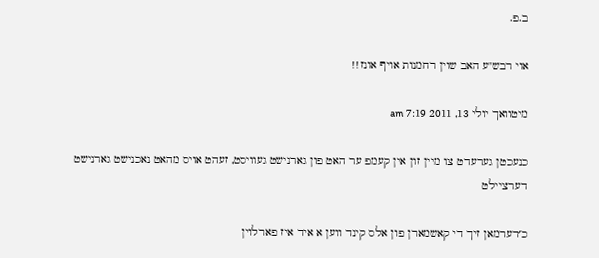ב.פ.

אוי רבש"ע האב שוין רחמנות אויף אונז!!

מיטוואך יולי 13, 2011 7:19 am

כנעכטן גערעדט צו מיין זון אין קעמפ ער האט פון גארנישט געוויסט, זעהט אויס מהאט נאכנישט גארנישט דערציילט

כ׳דערמאן זיך די קאשמארן פון אלס קינד ווען א איד איז פארלוין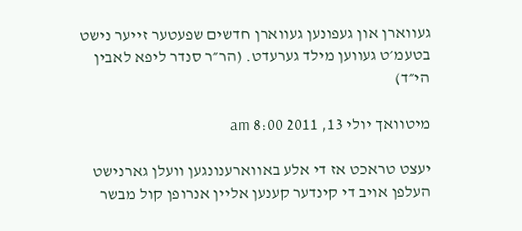געווארן און געפונען געווארן חדשים שפעטער זייער נישט בטעמ׳ט געווען מילד גערעדט. (הר״ר סנדר ליפא לאבין הי״ד)

מיטוואך יולי 13, 2011 8:00 am

יעצט טראכט אז די אלע באווארענונגען וועלן גארנישט העלפן אויב די קינדער קענען אליין אנרופן קול מבשר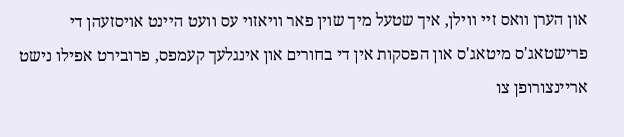און הערן וואס זיי ווילן, איך שטעל מיך שוין פאר וויאזוי עס וועט היינט אויסזעהן די פרישטאג'ס מיטאג'ס און הפסקות אין די בחורים און אינגלעך קעמפס, פרובירט אפילו נישט אריינצורופן צו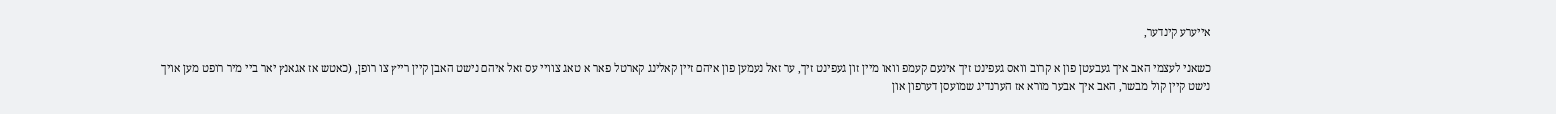אייערע קינדער,

כשאני לעצמי האב איך געבעטן פון א קרוב וואס געפינט זיך אינעם קעמפ וואו מיין זון געפינט זיך, ער זאל נעמען פון איהם זיין קאלינג קארטל פאר א טאג צוויי עס זאל איהם נישט האבן קיין רייץ צו רופן, (כאטש אז אגאנץ יאר ביי מיר רופט מען אויך נישט קיין קול מבשר, האב איך אבער מורא אז הערנדיג שמועסן דערפון און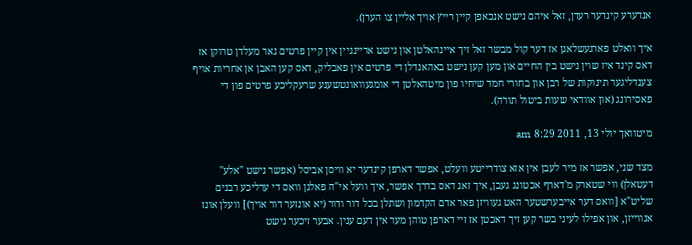אנדערע קינדער רעדן, זאל איהם נישט אנכאפן קיין רייץ אויך אליין צו הערן).

איך וואלט פארגעשלאגן אז דער קול מבשר זאל זיך איינהאלטן און נישט אריינגיין אין קיין פרטים נאר מעלדן טרוקן אז דאס קינד איז שוין נישט בין החיים און מען קען נישט באהאנדלן די פרטים אין פאבליק, דאס קען האבן אן אחריות אויף צענדליגער תינוקות של רבן און בחורי חמד שיחיו פון מיטהאלטן די אומגעוואונטשענע שרעקליכע פרטים פון די פאסירונג (און אוודאי שעות ביטול תורה).

מיטוואך יולי 13, 2011 8:29 am

מצד שני, אפשר אז מיר לעבן אין אזא צודרייטע וועלט, אפשר דארפן קינדער יא וויסן אביסל (אפשר נישט "אלע" דעטאלן) ווי שטארק מ'דארף אכטונג געבן, איך זאג דאס בדרך אפשר, איך וועל אי"ה פאלגן וואס די ערליכע רבנים שליט"א [וואס דער אייבערשטער האט געוויזן פאר אדם הקדמון ושתלן בכל דור ודור (יא אונזער דור אויך)] וועלן אונז אנווייזן, און אפילו לעיני בשר קען זיך דאכטן אז זיי דארפן טוהן מער אין דעם ענין. אבער זיכער נישט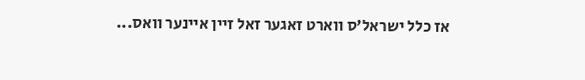אז כלל ישראל'ס ווארט זאגער זאל זיין איינער וואס...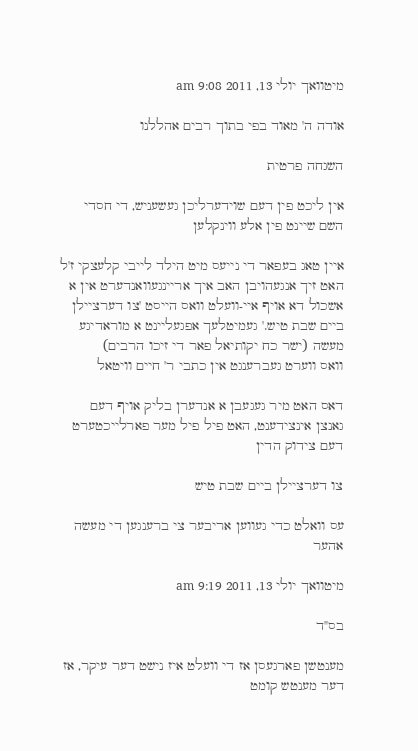מיטוואך יולי 13, 2011 9:08 am

אודה ה' מאוד בפי בתוך רבים אהללנו

השגחה פרטית

אין ליכט פין דעם שוידערליכן געשעניש, די חסדי השם שיינט פין אלע ווינקלען

איין טאג בעפאר די נייעס מיט הילד לייבי קלעצקי ז'ל האט זיך אנגעהויבן האב איך אריינגעוואנדערט אין א אשכול דא אויף איי-וועלט וואס הייסט 'צו דערציילן ביים שבת טיש.' געמיטלעך אפגעליינט א מוראדיגע מעשה (ישר כח יקותיאל פאר די זיכו הרבים)
וואס ווערט געברענגט אין כתבי ר' חיים וויטאל

דאס האט מיר געגעבן א אנדערן בליק אויף דעם גאנצן אינצידענט, האט פיל פיל מער פארלייכטערט דעם צידוק הדין

צו דערציילן ביים שבת טיש

עס וואלט כדי געווען אריבער צי ברענגען די מעשה אהער

מיטוואך יולי 13, 2011 9:19 am

בס"ד

מענטשן פארגעסן אז די וועלט איז נישט דער עיקר, אז דער מענטש קומט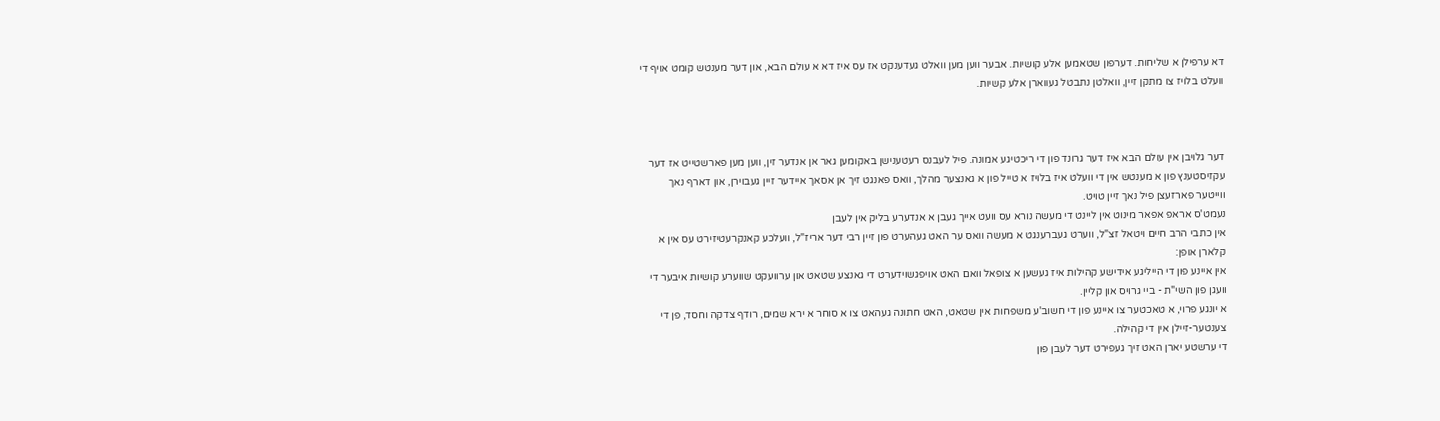דא ערפילן א שליחות. דערפון שטאמען אלע קושיות. אבער ווען מען וואלט געדענקט אז עס איז דא א עולם הבא, און דער מענטש קומט אויף די וועלט בלויז צו מתקן זיין, וואלטן נתבטל געווארן אלע קשיות.



דער גלויבן אין עולם הבא איז דער גרונד פון די ריכטיגע אמונה. פיל לעבנס רעטענישן באקומען גאר אן אנדער זין, ווען מען פארשטייט אז דער עקזיסטענץ פון א מענטש אין די וועלט איז בלויז א טייל פון א גאנצער מהלך, וואס פאנגט זיך אן אסאך איידער זיין געבוירן, און דארף נאך ווייטער פארזעצן פיל נאך זיין טויט.
נעמט'ס אראפ אפאר מינוט אין ליינט די מעשה נורא עס וועט אייך געבן א אנדערע בליק אין לעבן
אין כתבי הרב חיים ויטאל זצ"ל, ווערט געברענגט א מעשה וואס ער האט געהערט פון זיין רבי דער אריז"ל, וועלכע קאנקרעטיזירט עס אין א קלארן אופן:
אין איינע פון די הייליגע אידישע קהילות איז געשען א צופאל וואם האט אויפגשוידערט די גאנצע שטאט און ערוועקט שווערע קושיות איבער די וועגן פון השי"ת - ביי גרויס און קליין.
א יונגע פרוי, א טאכטער צו איינע פון די חשוב'ע משפחות אין שטאט, האט חתונה געהאט צו א סוחר א ירא שמים, רודף צדקה וחסד, פן די צענטער-זיילן אין די קהילה.
די ערשטע יארן האט זיך געפירט דער לעבן פון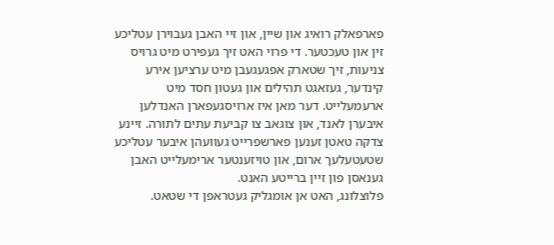פארפאלק רואיג און שיין, און זיי האבן געבוירן עטליכע זין און טעכטער. די פרוי האט זיך געפירט מיט גרויס צניעות, זיך שטארק אפגעגעבן מיט ערציען אירע קינדער, געזאגט תהילים און געטון חסד מיט ארעמעלייט. דער מאן איז ארויסגעפארן האנדלען איבערן לאנד, און צוגאב צו קביעת עתים לתורה. זיינע צדקה טאטן זענען פארשפרייט געוועהן איבער עטליכע שטעטעלעך ארום, און טויזענטער ארימעלייט האבן גענאסן פון זיין ברייטע האנט.
פלוצלונג, האט אן אומגליק געטראפן די שטאט.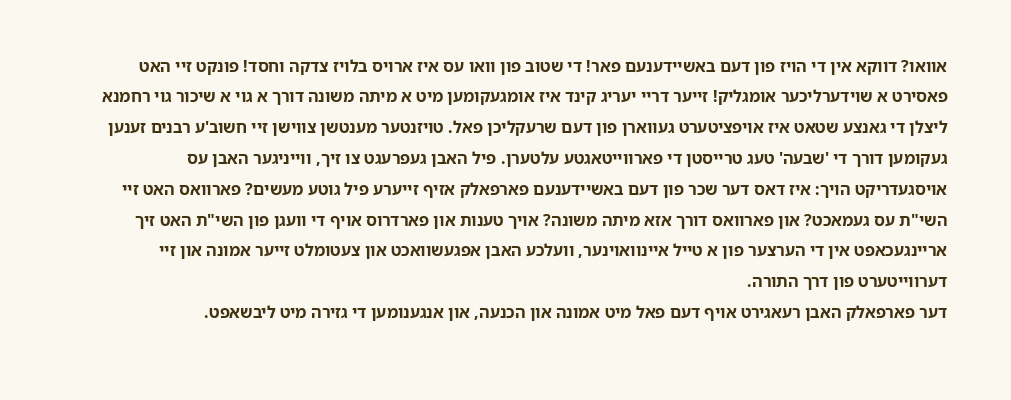אוואו? דווקא אין די הויז פון דעם באשיידענעם פאר! די שטוב פון וואו עס איז ארויס בלויז צדקה וחסד! פונקט זיי האט פאסירט א שוידערליכער אומגליק! זייער דריי יעריג קינד איז אומגעקומען מיט א מיתה משונה דורך א גוי א שיכור גוי רחמנא ליצלן די גאנצע שטאט איז אויפציטערט געווארן פון דעם שרעקליכן פאל. טויזנטער מענטשן צווישן זיי חשוב'ע רבנים זענען געקומען דורך די 'שבעה' טעג טרייסטן די פארווייטאגטע עלטערן. פיל האבן געפרעגט צו זיך, ווייניגער האבן עס אויסגעדריקט הויך: איז דאס דער שכר פון דעם באשיידענעם פארפאלק אזיף זייערע פיל גוטע מעשים? פארוואס האט זיי השי"ת עס געמאכט? און פארוואס דורך אזא מיתה משונה? אויך טענות און פארדרוס אויף די וועגן פון השי"ת האט זיך אריינגעכאפט אין די הערצער פון א טייל איינוואוינער, וועלכע האבן אפגעשוואכט און צעטומלט זייער אמונה און זיי דערווייטערט פון דרך התורה.
דער פארפאלק האבן רעאגירט אויף דעם פאל מיט אמונה און הכנעה, און אנגענומען די גזירה מיט ליבשאפט.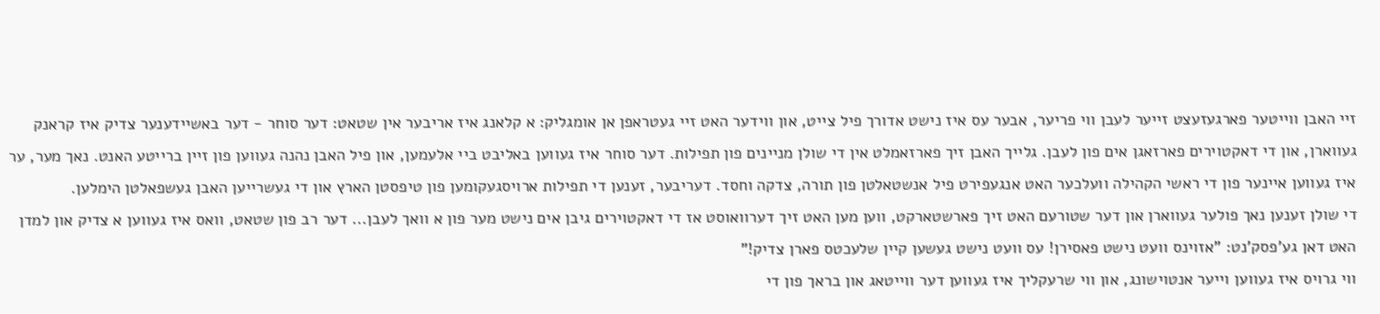זיי האבן ווייטער פארגעזעצט זייער לעבן ווי פריער, אבער עס איז נישט אדורך פיל צייט, און ווידער האט זיי געטראפן אן אומגליק: א קלאנג איז אריבער אין שטאט: דער סוחר - דער באשיידענער צדיק איז קראנק געווארן, און די דאקטוירים פארזאגן אים פון לעבן. גלייך האבן זיך פארזאמלט אין די שולן מניינים פון תפילות. דער סוחר איז געווען באליבט ביי אלעמען, און פיל האבן נהנה געווען פון זיין ברייטע האנט. נאך מער, ער איז געווען איינער פון די ראשי הקהילה וועלכער האט אנגעפירט פיל אנשטאלטן פון תורה, צדקה וחסד. דעריבער, זענען די תפילות ארויסגעקומען פון טיפסטן הארץ און די געשרייען האבן געשפאלטן הימלען.
די שולן זענען נאך פולער געווארן און דער שטורעם האט זיך פארשטארקט, ווען מען האט זיך דערוואוסט אז די דאקטוירים גיבן אים נישט מער פון א וואך לעבן... דער רב פון שטאט, וואס איז געווען א צדיק און למדן האט דאן גע'פסק'נט: "אזוינס וועט נישט פאסירן! עס וועט נישט געשען קיין שלעכטס פארן צדיק!"
ווי גרויס איז געווען וייער אנטוישונג, און ווי שרעקליך איז געווען דער ווייטאג און בראך פון די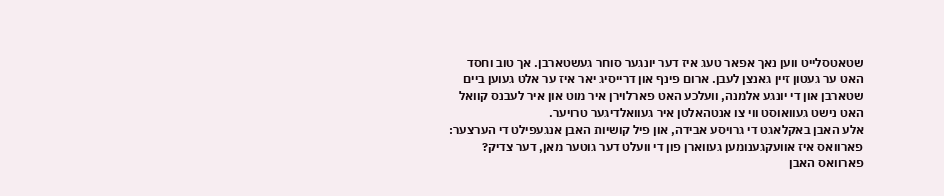שטאטסלייט ווען נאך אפאר טעג איז דער יונגער סוחר געשטארבן. אך טוב וחסד האט ער געטון זיין גאנצן לעבן. ארום פינף און דרייסיג יאר איז ער אלט געוען ביים שטארבן און די יונגע אלמנה, וועלכע האט פארלוירן איר מוט און איר לעבנס קוואל האט נישט געוואוסט ווי צו אנטהאלטן איר געוואלדיגער טרויער.
אלע האבן באקלאגט די גרויסע אבידה, און פיל קושיות האבן אנגעפילט די הערצער: פארוואס איז אוועקגענומען געווארן פון די וועלט דער גוטער מאן, דער צדיק? פארוואס האבן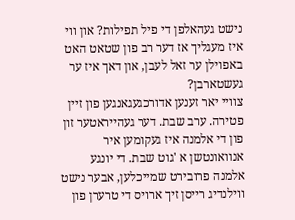נישט געהאלפן די פיל תפילות? און ווי איז מעגליך אז דער רב פון שטאט האט באפוילן ער זאל לעבן, און דאך איז ער געשטארבן?
צוויי יאר זענען אדורכגעגאנגען פון זיין פטירה. ערב שבת. דער געהייראטער זון פון די אלמנה איז געקומען איר אנוואונטשן א 'גוט שבת. די יונגע אלמנה פרובירט שמייכלען, אבער נישט ווילנדיג רייסן זיך ארויס די טרערן פון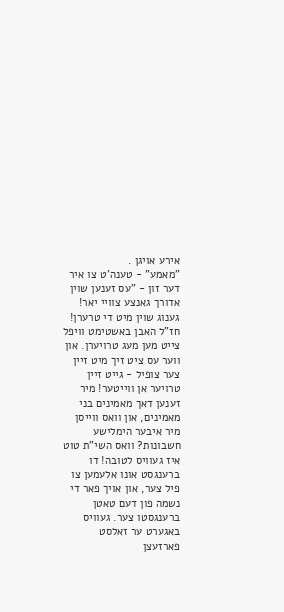אירע אויגן .
"מאמע" - טענה'ט צו איר דער זון - "עס זענען שוין אדורך גאנצע צוויי יאר! גענוג שוין מיט די טרערן! חז"ל האבן באשטימט וויפל צייט מען מעג טרויערן. און ווער עס ציט זיך מיט זיין צער צופיל - גייט זיין טרויער אן ווייטער! מיר זענען דאך מאמינים בני מאמינים, און וואס ווייסן מיר איבער הימלישע חשבונות? וואס השי"ת טוט איז געוויס לטובה! דו ברענגסט אונו אלעמען צו פיל צער, און אויך פאר די נשמה פון דעם טאטן ברענגסטו צער. געוויס באגערט ער זאלסט פארזעצן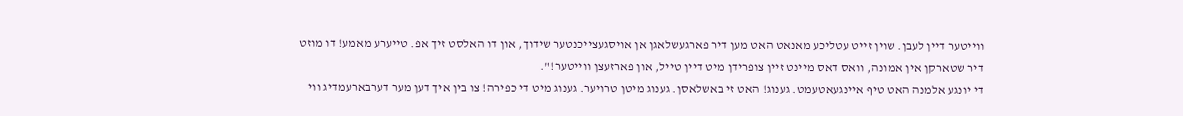ווייטער דיין לעבן. שוין זייט עטליכע מאנאט האט מען דיר פארגעשלאגן אן אויסגעצייכנטער שידוך, און דו האלסט זיך אפ. טייערע מאמע! דו מוזט דיר שטארקן אין אמונה, וואס דאס מיינט זיין צופרידן מיט דיין טייל, און פארזעצן ווייטער!".
די יונגע אלמנה האט טיף איינגעאטעמט. גענוג! האט זי באשלאסן. גענוג מיטן טרויער. גענוג מיט די כפירה! צו בין איך דען מער דערבארעמדיג ווי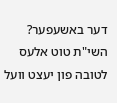דער באשעפער? השי"ת טוט אלעס לטובה פון יעצט וועל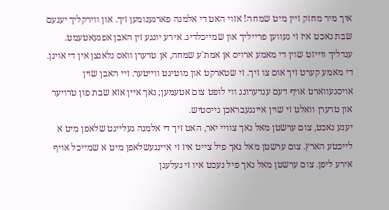איך מיר מחזק זיין מיט שמחה! אזוי האט די אלמנה פארגענומען זיך. און ווירקליך יענעם שבת נאכט איז זי געווען פרייליך און שמייכלדיג. אירע יונגע זין האבן אפגעאטעמט.
ענדליך ווייזט שוין די מאמע ארויס אן אמת'ע שמחה, אן טרערן וואס גלאנצן אין די אויגן. די מאמע קערט זיך אום צו זיך. זי שטארקט און מוטיגט ווייטער. זיי האבן שוין אויסגעווארט אויף דעם ענדערונג ווי לופט צום אטעמען; נאך איין אזא שבת פון טרויער און טרערן וואלט זי שוין איינגעבראכן גייסטיש.
יענע נאכט, צום ערשטן מאל נאך צוויי יאר, האט זיך די אלמנה געלייגט שלאפן מיט א לייכטע הארץ. צום ערשטן מאל נאך פיל צייט איז זי איינגעשלאפן מיט א שמייכל אויף אירע ליפן. צום ערשטן מאל נאך פיל נעכט איו זי געלעגן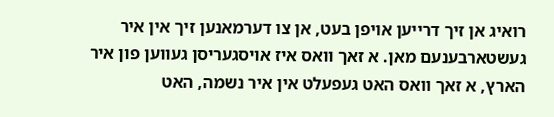רואיג אן זיך דרייען אויפן בעט, אן צו דערמאנען זיך אין איר געשטארבענעם מאן. א זאך וואס איז אויסגעריסן געווען פון איר הארץ, א זאך וואס האט געפעלט אין איר נשמה, האט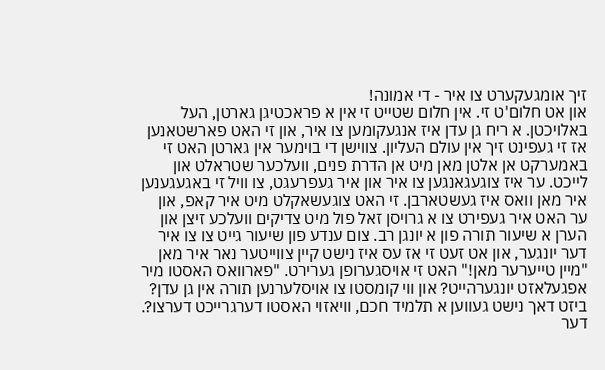זיך אומגעקערט צו איר - די אמונה!
און אט חלום'ט זי. אין חלום שטייט זי אין א פראכטיגן גארטן, העל באלויכטן. א ריח גן עדן איז אנגעקומען צו איר, און זי האט פארשטאנען אז זי געפינט זיך אין עולם העליון. צווישן די בוימער אין גארטן האט זי באמערקט אן אלטן מאן מיט אן הדרת פנים, וועלכער שטראלט און לייכט. ער איז צוגעגאנגען צו איר און איר געפרעגט, צו וויל זי באגעגענען איר מאן וואס איז געשטארבן. זי האט צוגעשאקלט מיט איר קאפ, און ער האט איר געפירט צו א גרויסן זאל פול מיט צדיקים וועלכע זיצן און הערן א שיעור תורה פון א יונגן רב. צום ענדע פון שיעור גייט צו צו איר דער יונגער, און אט זעט זי אז עס איז נישט קיין צווייטער נאר איר מאן
"מיין טייערער מאן!" האט זי אויסגערופן גערירט. "פארוואס האסטו מיר אפגעלאזט יונגערהייט? און ווי קומסטו צו אויסלערנען תורה אין גן עדן? ביזט דאך נישט געווען א תלמיד חכם, וויאזוי האסטו דערגרייכט דערצו?.
דער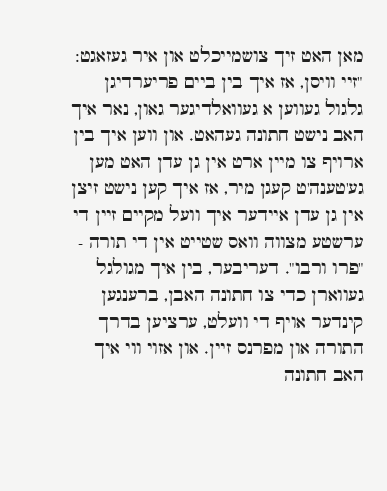מאן האט זיך צושמייכלט און איר געזאגט: "זיי וויסן, אז איך בין ביים פריערדיגן גלגול געווען א געוואלדיגער גאון, נאר איך האב נישט חתונה געהאט. און ווען איך בין ארויף צו מיין ארט אין גן עדן האט מען גע'טענה'ט קעגן מיר, אז איך קען נישט זיצן אין גן עדן איידער איך וועל מקיים זיין די ערשטע מצווה וואס שטייט אין די תורה - "פרו ורבו". דעריבער, בין איך מגולגל געווארן כדי צו חתונה האבן, ברענגען קינדער אויף די וועלט, ערציען בדרך התורה און מפרנס זיין. און אזוי ווי איך האב חתונה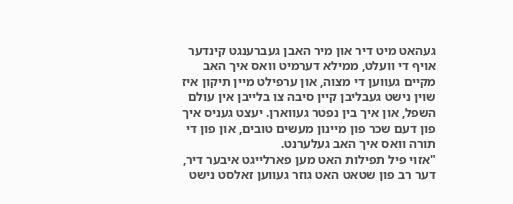געהאט מיט דיר און מיר האבן געברענגט קינדער אויף די וועלט, ממילא דערמיט וואס איך האב מקיים געווען די מצוה, און ערפילט מיין תיקון איז שוין נישט געבליבן קיין סיבה צו בלייבן אין עולם השפל, און איך בין נפטר געווארן. יעצט געניס איך פון דעם שכר פון מיינון מעשים טובים, און פון די תורה וואס איך האב געלערנט.
"אזוי פיל תפילות האט מען פארלייגט איבער דיר, דער רב פון שטאט האט גוזר געווען זאלסט נישט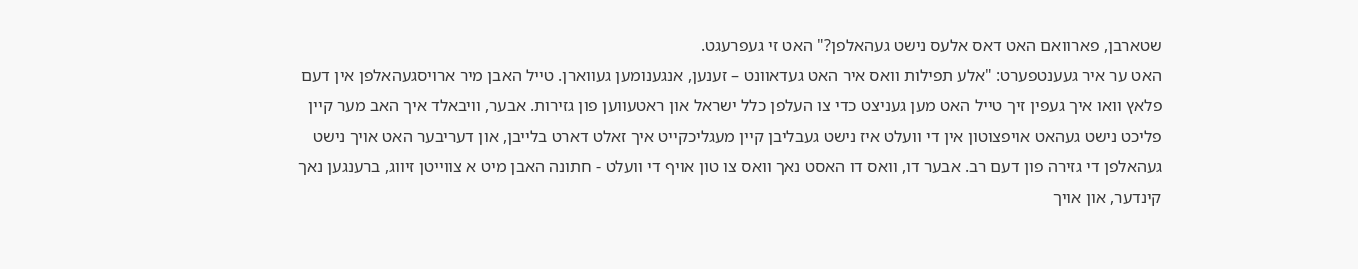שטארבן, פארוואם האט דאס אלעס נישט געהאלפן?" האט זי געפרעגט.
האט ער איר געענטפערט: "אלע תפילות וואס איר האט געדאוונט – זענען, אנגענומען געווארן. טייל האבן מיר ארויסגעהאלפן אין דעם פלאץ וואו איך געפין זיך טייל האט מען געניצט כדי צו העלפן כלל ישראל און ראטעווען פון גזירות. אבער, וויבאלד איך האב מער קיין פליכט נישט געהאט אויפצוטון אין די וועלט איז נישט געבליבן קיין מעגליכקייט איך זאלט דארט בלייבן, און דעריבער האט אויך נישט געהאלפן די גזירה פון דעם רב. אבער דו, וואס דו האסט נאך וואס צו טון אויף די וועלט - חתונה האבן מיט א צווייטן זיווג, ברענגען נאך קינדער, און אויך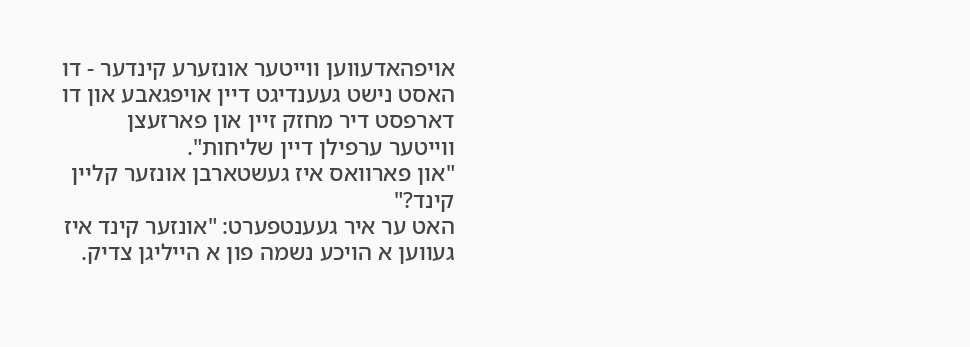אויפהאדעווען ווייטער אונזערע קינדער - דו האסט נישט געענדיגט דיין אויפגאבע און דו דארפסט דיר מחזק זיין און פארזעצן ווייטער ערפילן דיין שליחות".
"און פארוואס איז געשטארבן אונזער קליין קינד?"
האט ער איר געענטפערט: "אונזער קינד איז געווען א הויכע נשמה פון א הייליגן צדיק.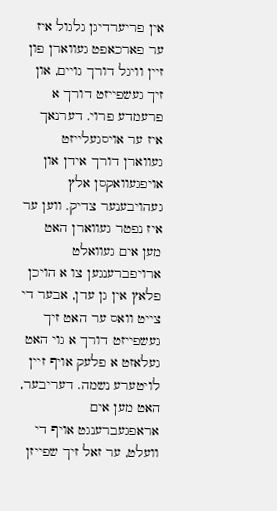אין פריערדיגן גלגול איז ער פארכאפט געווארן פון זיין וויגל דורך גויים, און זיך געשפייזט דורך א פרעמדע פרוי. דערנאך איז ער אויסגעלייזט געווארן דורך אידן און אויפגעוואקסן אלץ געהויבענער צדיק. ווען ער איז נפטר געווארן האט מען אים געוואלט ארויפברענגען צו א הויכן פלאץ אין גן עדן, אבער די צייט וואס ער האט זיך געשפייזט דורך א גוי האט געלאזט א פלעק אויף זיין לויטערע נשמה. דעריבער, האט מען אים אראפגעברענגט אויף די וועלט, ער זאל זיך שפייזן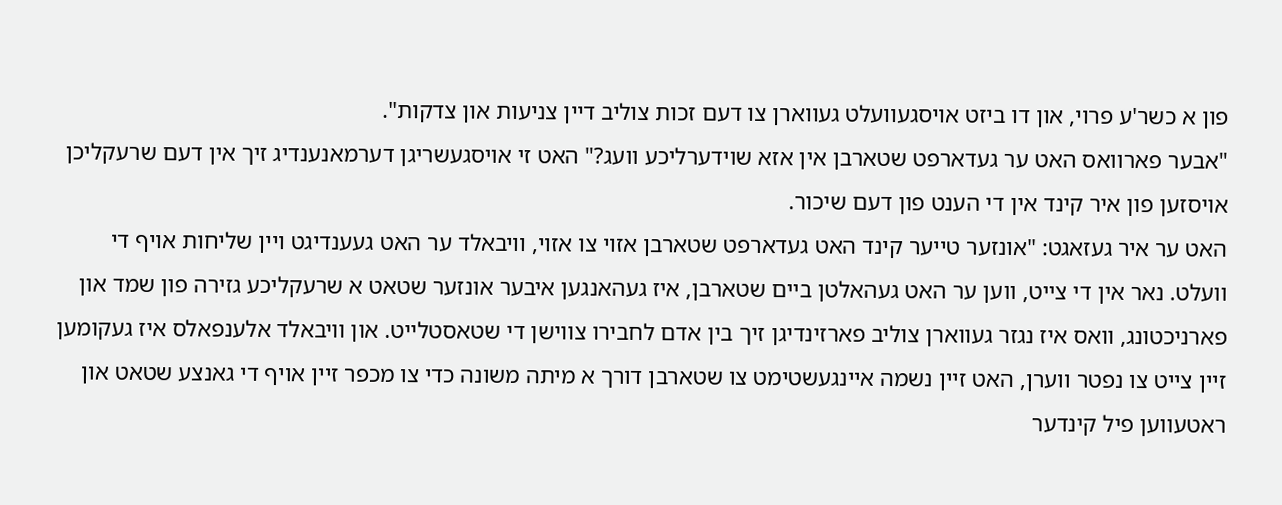פון א כשר'ע פרוי, און דו ביזט אויסגעוועלט געווארן צו דעם זכות צוליב דיין צניעות און צדקות".
"אבער פארוואס האט ער געדארפט שטארבן אין אזא שוידערליכע וועג?" האט זי אויסגעשריגן דערמאנענדיג זיך אין דעם שרעקליכן אויסזען פון איר קינד אין די הענט פון דעם שיכור.
האט ער איר געזאגט: "אונזער טייער קינד האט געדארפט שטארבן אזוי צו אזוי, וויבאלד ער האט געענדיגט ויין שליחות אויף די וועלט. נאר אין די צייט, ווען ער האט געהאלטן ביים שטארבן, איז געהאנגען איבער אונזער שטאט א שרעקליכע גזירה פון שמד און פארניכטונג, וואס איז נגזר געווארן צוליב פארזינדיגן זיך בין אדם לחבירו צווישן די שטאסטלייט. און וויבאלד אלענפאלס איז געקומען זיין צייט צו נפטר ווערן, האט זיין נשמה איינגעשטימט צו שטארבן דורך א מיתה משונה כדי צו מכפר זיין אויף די גאנצע שטאט און ראטעווען פיל קינדער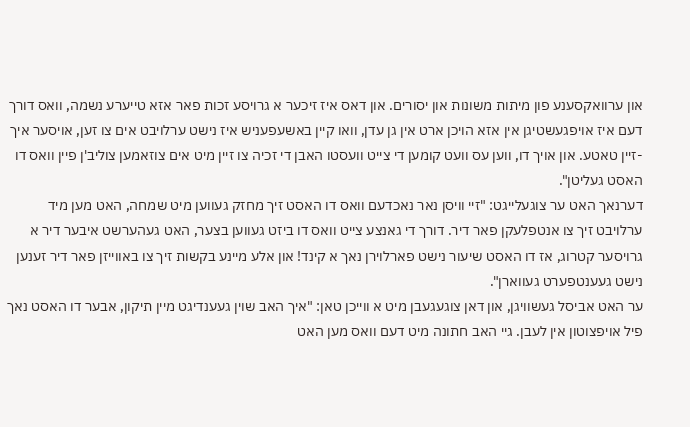און ערוואקסענע פון מיתות משונות און יסורים. און דאס איז זיכער א גרויסע זכות פאר אזא טייערע נשמה, וואס דורך דעם איז אויפגעשטיגן אין אזא הויכן ארט אין גן עדן, וואו קיין באשעפעניש איז נישט ערלויבט אים צו זען, אויסער איך -זיין טאטע. און אויך דו, ווען עס וועט קומען די צייט וועסטו האבן די זכיה צו זיין מיט אים צוזאמען צוליב'ן פיין וואס דו האסט געליטן".
דערנאך האט ער צוגעלייגט: "זיי וויסן נאר נאכדעם וואס דו האסט זיך מחזק געווען מיט שמחה, האט מען מיד ערלויבט זיך צו אנטפלעקן פאר דיר. דורך די גאנצע צייט וואס דו ביזט געווען בצער, האט געהערשט איבער דיר א גרויסער קטרוג, אז דו האסט שיעור נישט פארלוירן נאך א קינד! און אלע מיינע בקשות זיך צו באווייזן פאר דיר זענען נישט געענטפערט געווארן".
ער האט אביסל געשוויגן, און דאן צוגעגעבן מיט א ווייכן טאן: "איך האב שוין געענדיגט מיין תיקון, אבער דו האסט נאך פיל אויפצוטון אין לעבן. גיי האב חתונה מיט דעם וואס מען האט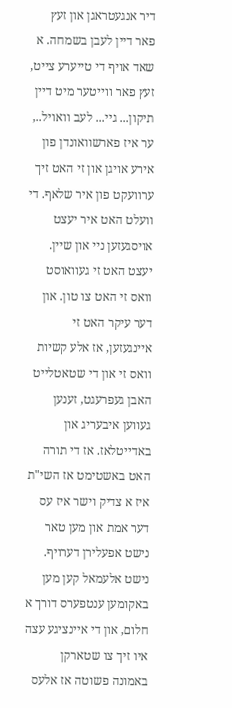דיר אנגעטראגן און זעץ פאר דיין לעבן בשמחה. א שאד אויף די טייערע צייט, זעץ פאר ווייטער מיט דיין תיקון... גיי... לעב וואויל..,
ער איז פארשוואונדן פון אירע אויגן און זי האט זיך ערוועקט פון איר שלאף. די וועלט האט איר יעצט אויסגעזען ניי און שיין. יעצט האט זי געוואוסט וואס זי האט צו טון. און דער עיקר האט זי איינגעזען, אז אלע קשיות וואס זי און די שטאטלייט האבן געפרעגט, זענען געווען איבעריג און באדייטלאז. אז די תורה האט באשטימט אז השי"ת איז א צדיק וישר איז עס דער אמת און מען טאר נישט אפעלירן דערויף. נישט אלעמאל קען מען באקומען ענטפערס דורך א חלום, און די איינציגע עצה איו זיך צו שטארקן באמונה פשוטה אז אלעס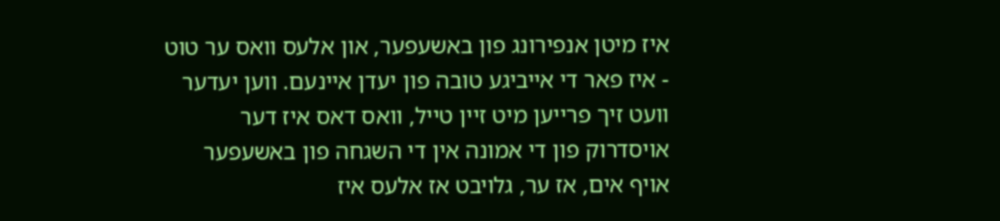איז מיטן אנפירונג פון באשעפער, און אלעס וואס ער טוט - איז פאר די אייביגע טובה פון יעדן איינעם. ווען יעדער וועט זיך פרייען מיט זיין טייל, וואס דאס איז דער אויסדרוק פון די אמונה אין די השגחה פון באשעפער אויף אים, אז ער, גלויבט אז אלעס איז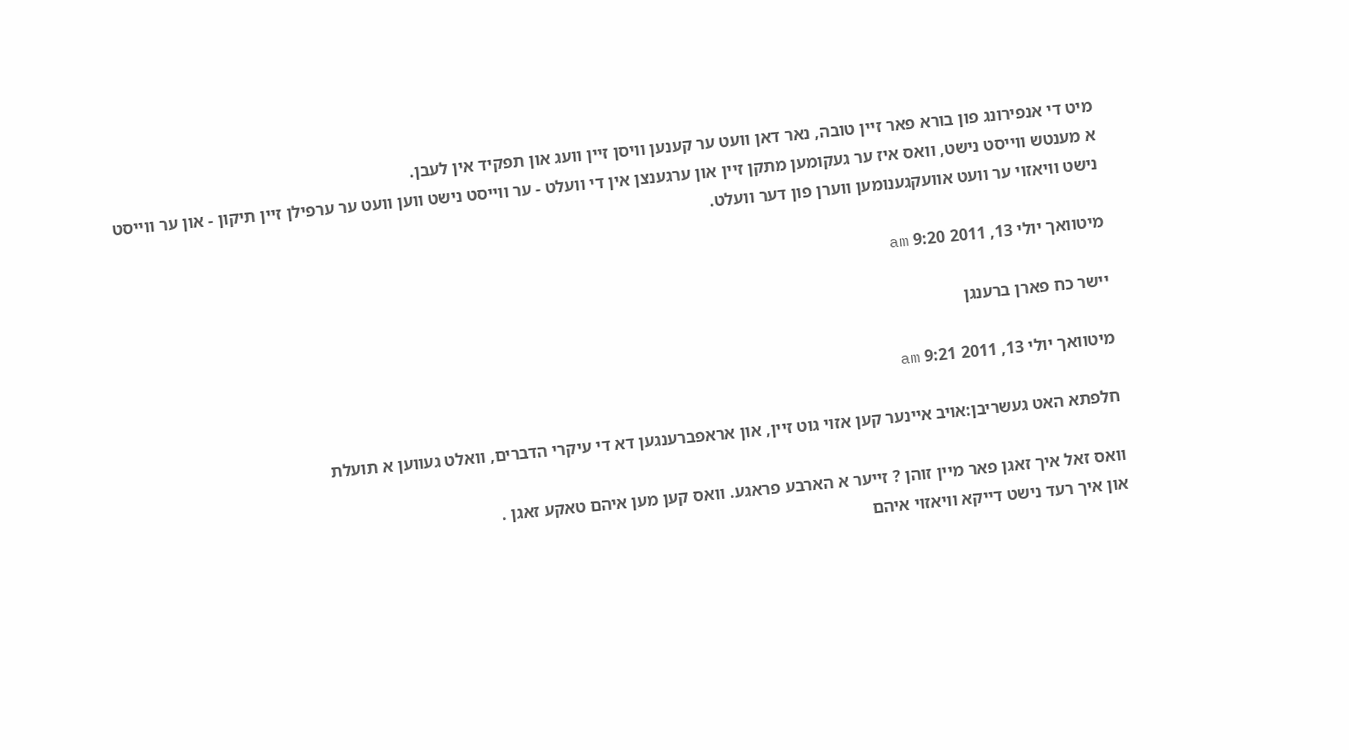מיט די אנפירונג פון בורא פאר זיין טובה, נאר דאן וועט ער קענען וויסן זיין וועג און תפקיד אין לעבן.
א מענטש ווייסט נישט, וואס איז ער געקומען מתקן זיין און ערגענצן אין די וועלט - ער ווייסט נישט ווען וועט ער ערפילן זיין תיקון - און ער ווייסט נישט וויאזוי ער וועט אוועקגענומען ווערן פון דער וועלט.

מיטוואך יולי 13, 2011 9:20 am

יישר כח פארן ברענגן

מיטוואך יולי 13, 2011 9:21 am

חלפתא האט געשריבן:אויב איינער קען אזוי גוט זיין, און אראפברענגען דא די עיקרי הדברים, וואלט געווען א תועלת

וואס זאל איך זאגן פאר מיין זוהן ? זייער א הארבע פראגע. וואס קען מען איהם טאקע זאגן .
און איך רעד נישט דייקא וויאזוי איהם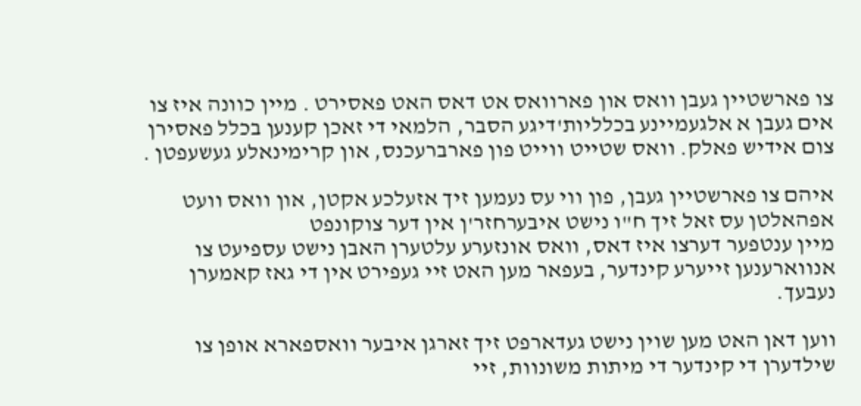צו פארשטיין געבן וואס און פארוואס אט דאס האט פאסירט . מיין כוונה איז צו אים געבן א אלגעמיינע בכלליות'דיגע הסבר, הלמאי די זאכן קענען בכלל פאסירן צום אידיש פאלק. וואס שטייט ווייט פון פארברעכנס, און קרימינאלע געשעפטן .

איהם צו פארשטיין געבן, פון ווי עס נעמען זיך אזעלכע אקטן, און וואס וועט אפהאלטן עס זאל זיך ח"ו נישט איבערחזר'ן אין דער צוקונפט
מיין ענטפער דערצו איז דאס, וואס אונזערע עלטערן האבן נישט עספיעט צו אנווארענען זייערע קינדער, בעפאר מען האט זיי געפירט אין די גאז קאמערן נעבעך.

ווען דאן האט מען שוין נישט געדארפט זיך זארגן איבער וואספארא אופן צו שילדערן די קינדער די מיתות משונוות, זיי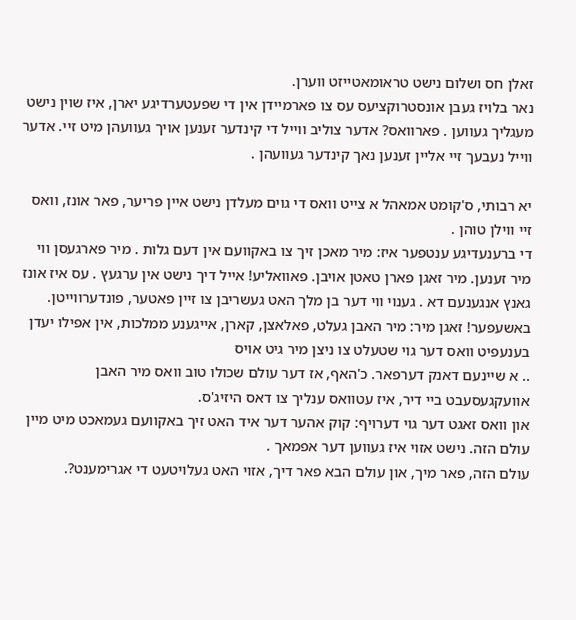זאלן חס ושלום נישט טראומאטייזט ווערן.
נאר בלויז געבן אונסטרוקציעס עס צו פארמיידן אין די שפעטערדיגע יארן, איז שוין נישט מעגליך געווען . פארוואס? אדער צוליב ווייל די קינדער זענען אויך געוועהן מיט זיי. אדער ווייל נעבעך זיי אליין זענען נאך קינדער געוועהן .

יא רבותי, ס'קומט אמאהל א צייט וואס די גוים מעלדן נישט איין פריער, פאר אונז, וואס זיי ווילן טוהן .
די ברענעדיגע ענטפער איז: מיר מאכן זיך צו באקוועם אין דעם גלות . מיר פארגעסן ווי מיר זענען. מיר זאגן פארן טאטן אויבן. פאוואליע! אייל דיך נישט אין ערגעץ . עס איז אונז גאנץ אנגענעם דא . גענוי ווי דער בן מלך האט געשריבן צו זיין פאטער, פונדערווייטן.
באשעפער! זאגן מיר: מיר האבן געלט, פאלאצן, קארן, אייגענע ממלכות, אין אפילו יעדן בענעפיט וואס דער גוי שטעלט צו ניצן מיר גיט אויס
.. א שיינעם דאנק דערפאר. כ'האף, אז דער עולם שכולו טוב וואס מיר האבן אוועקגעסעבט ביי דיר, איז עטוואס ענליך צו דאס היזיג'ס.
און וואס זאגט דער גוי דערויף: קוק אהער דער איד האט זיך באקוועם געמאכט מיט מיין עולם הזה. נישט אזוי איז געווען דער אפמאך .
עולם הזה, פאר מיך, און עולם הבא פאר דיך, אזוי האט געלויטעט די אגרימענט?.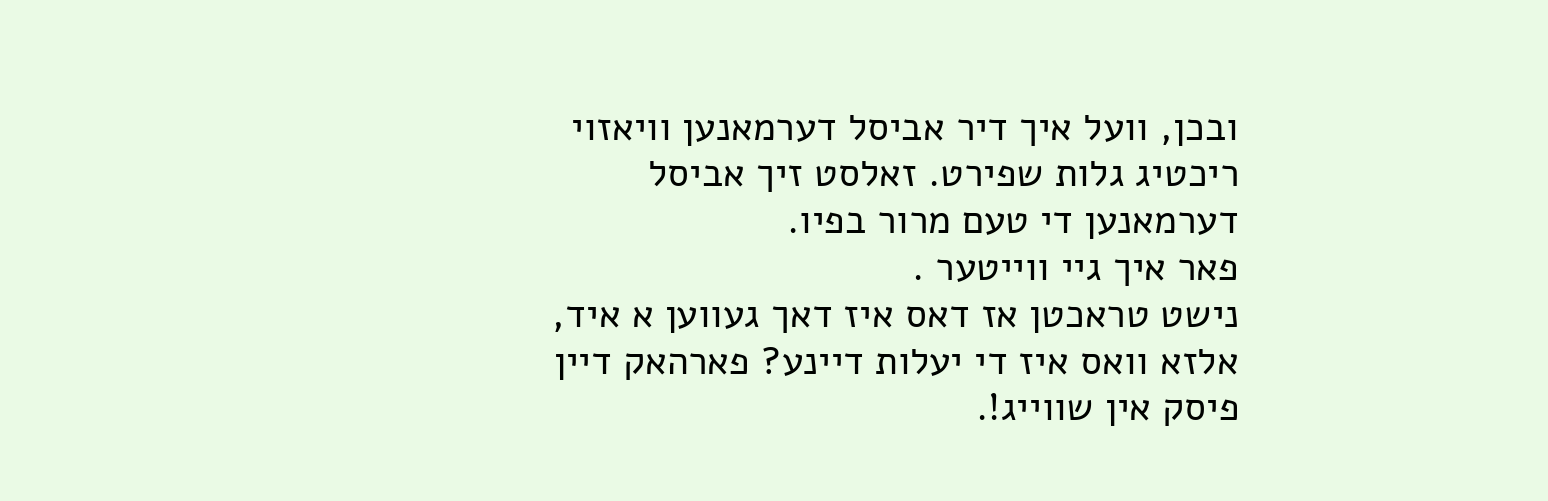ובכן, וועל איך דיר אביסל דערמאנען וויאזוי ריכטיג גלות שפירט. זאלסט זיך אביסל דערמאנען די טעם מרור בפיו.
פאר איך גיי ווייטער .
נישט טראכטן אז דאס איז דאך געווען א איד, אלזא וואס איז די יעלות דיינע? פארהאק דיין פיסק אין שווייג!.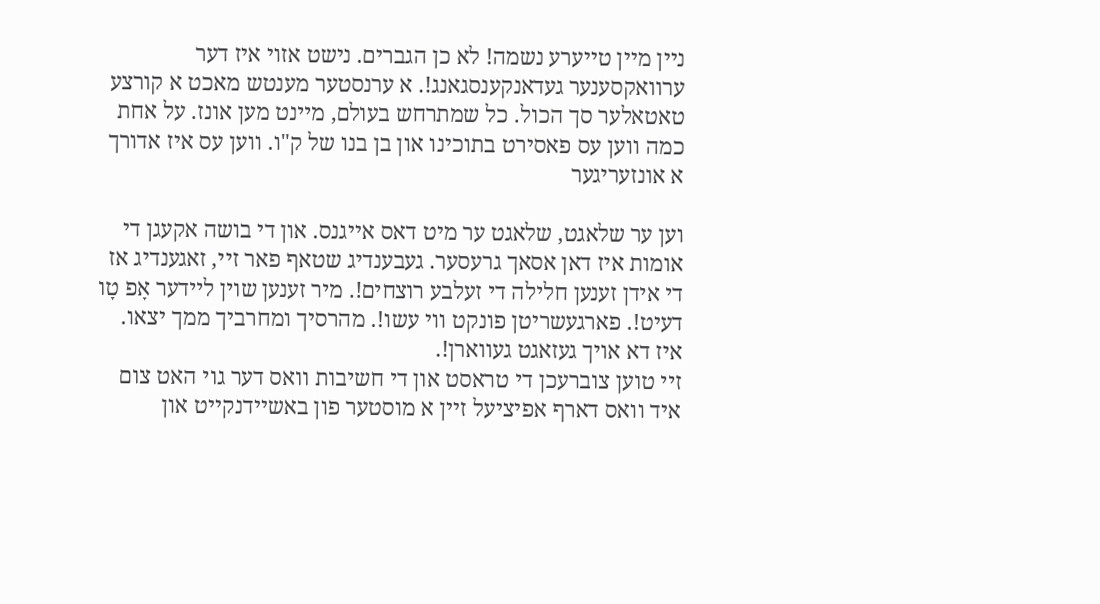ניין מיין טייערע נשמה! לא כן הגברים. נישט אזוי איז דער ערוואקסענער געדאנקענסגאנג!. א ערנסטער מענטש מאכט א קורצע טאטאלער סך הכול. כל שמתרחש בעולם, מיינט מען אונז. על אחת כמה ווען עס פאסירט בתוכינו און בן בנו של ק"ו. ווען עס איז אדורך א אונזעריגער

וען ער שלאגט, שלאגט ער מיט דאס אייגנס. און די בושה אקעגן די אומות איז דאן אסאך גרעסער. געבענדיג שטאף פאר זיי, זאגענדיג אז די אידן זענען חלילה די זעלבע רוצחים!. מיר זענען שוין ליידער אָפ טָו דעיט!. פארגעשריטן פונקט ווי עשו!. מהרסיך ומחרביך ממך יצאו. איז דא אויך געזאגט געווארן!.
זיי טוען צוברעכן די טראסט און די חשיבות וואס דער גוי האט צום איד וואס דארף אפיציעל זיין א מוסטער פון באשיידנקייט און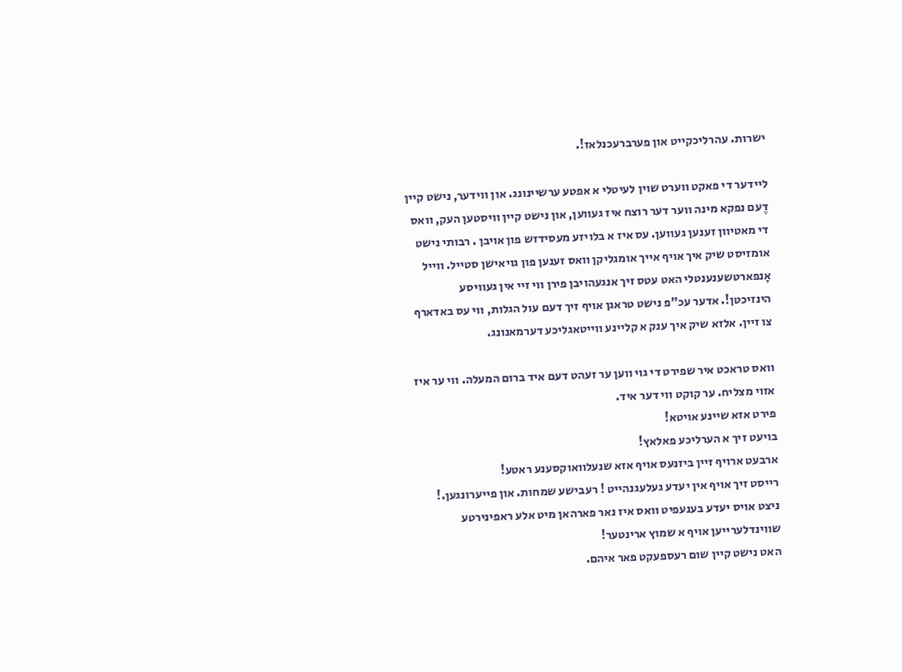ישרות. עהרליכקייט און פערברעכנלאז!.

ליידער די פאקט ווערט שוין לעיטלי א אפטע ערשיינונג. און ווידער, נישט קיין דֶעם נפקא מינה ווער דער רוצח איז געווען, און נישט קיין וויסטען העק, וואס די מאטיוון זענען געווען. עס איז א בלויזע מעסידזש פון אויבן . רבותי נישט אומזיסט שיק איך אויף אייך אומגליקן וואס זענען פון גויאישן סטייל. ווייל אָנפארטשענענטלי האט עטס זיך אנגעהויבן פירן ווי זיי אין געוויסע הינזיכטן!. אדער עכ"פ נישט טראגן אויף זיך דעם עול הגלות, ווי עס באדארף צו זיין. אלזא שיק איך ענק א קליינע ווייטאגליכע דערמאנונג.

וואס טראכט איר שפירט די גוי ווען ער זעהט דעם איד ברום המעלה. ווי ער איז אזוי מצליח. ער קוקט ווי דער איד.
פירט אזא שיינע אויטא!
בויעט זיך א הערליכע פאלאץ!
ארבעט ארויף זיין ביזנעס אויף אזא שנעלוואוקסענע ראטע!
רייסט זיך אויף אין יעדע געלעגנהייט ! רעבישע שמחות. און פייערונגען.!
ניצט אויס יעדע בענעפיט וואס איז נאר פארהאן מיט אלע ראפינירטע שווינדלערייען אויף א שמוץ ארינטער!
האט נישט קיין שום רעספעקט פאר איהם.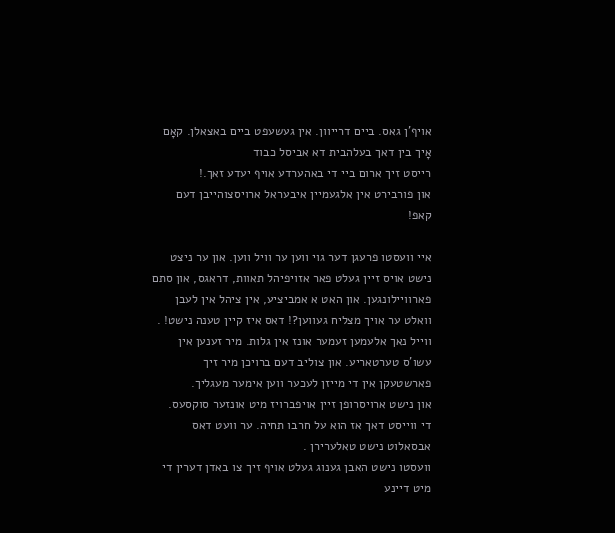אויף'ן גאס. ביים דרייוון. אין געשעפט ביים באצאלן. קאָם אָיך בין דאך בעלהבית דא אביסל כבוד
רייסט זיך ארום ביי די באהערדע אויף יעדע זאך.!
און פורבירט אין אלגעמיין איבעראל ארויסצוהייבן דעם קאפ!

איי וועסטו פרעגן דער גוי ווען ער וויל ווען. און ער ניצט נישט אויס זיין געלט פאר אזויפיהל תאוות, דראגס, און סתם פארוויילונגען. און האט א אמביציע, אין ציהל אין לעבן וואלט ער אויך מצליח געווען?! דאס איז קיין טענה נישט! . ווייל נאך אלעמען זעמער אונז אין גלות. מיר זענען אין עשו'ס טערטאריע. און צוליב דעם ברויכן מיר זיך פארשטעקן אין די מייזן לעכער ווען אימער מעגליך.
און נישט ארויסרופן זיין אויפברויז מיט אונזער סוקסעס.
די ווייסט דאך אז הוא על חרבו תחיה. ער וועט דאס אבסאלוט נישט טאלערירן .
וועסטו נישט האבן גענוג געלט אויף זיך צו באדן דערין די מיט דיינע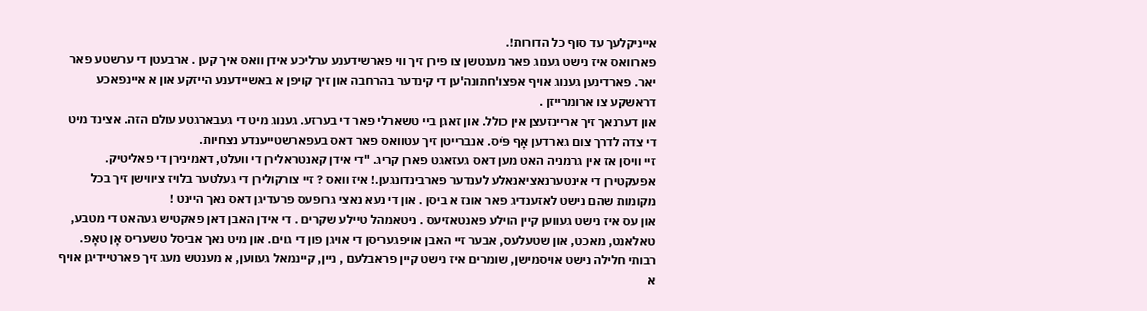אייניקלעך עד סוף כל הדורות!.
פארוואס איז נישט גענוג פאר מענטשן צו פירן זיך ווי פארשידענע ערליכע אידן וואס איך קען . ארבעטן די ערשטע פאר יאר. פארדינען גענוג אויף אפצו'חתונה'ען די קינדער בהרחבה און זיך קויפן א באשיידענע הייזקע און א איינפאכע דראשקע צו ארומרייזן .
און דערנאך זיך אריינזעצן אין כולל. און זאגן ביי טשארלי פאר די בערזע. גענוג מיט די געבארגטע עולם הזה. אצינד מיט די צדה לדרך צום גארדען אָף פֹּיס. אנברייטן זיך עטוואס פאר דאס בעפארשטייענדע נצחיות.
זיי וויסן אז אין גרמניה האט מען דאס געזאגט פארן קריג. "די אידן קאנטראלירן די וועלט, דאמינירן די פאליטיק. אפעקטירן די אינטערנאציאנאלע לענדער פארבינדונגען.! איז וואס ? זיי צורקולירן די געלטער בלויז ציווישן זיך בכל מקומות שהם נישט לאזענדיג פאר אונז א ביסן . און די נעא נאצי גרופעס פרעדיגן דאס נאך היינט !
און עס איז נישט געווען קיין הוילע פאנטאזיעס . ניטאמהל טיילע שקרים . די אידן האבן דאן פאקטיש געהאט די מטבע, טאלאנט, מאכט, און שטעלעס, אבער זיי האבן אויפגעריסן די אויגן פון די גוים. און מיט נאך אביסל טשעריס אָן טאָפ.
רבותי חלילה נישט אויסמישן, שומרים איז נישט קיין פראבלעם , ניין, קיינמאל געווען, א מענטש מעג זיך פארטיידיגן אויף א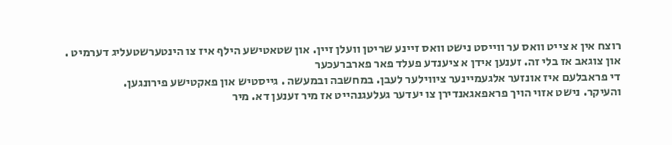רוצח אין א צייט וואס ער ווייסט נישט וואס זיינע שריטן וועלן זיין. און שטאטישע הילף איז צו הינטערשטעליג דערמיט . און צוגאב אז בלי זה. זענען אידן א ציענדע פעלד פאר פארברעכער
די פראבלעם איז אונזער אלגעמיינער ציווילער לעבן. במחשבה ובמעשה . גייסטיש און פאקטישע פירונגען.
והעיקר. נישט אזוי הויך פראפאגאנדירן צו יעדער געלעגנהייט אז מיר זענען דא. מיר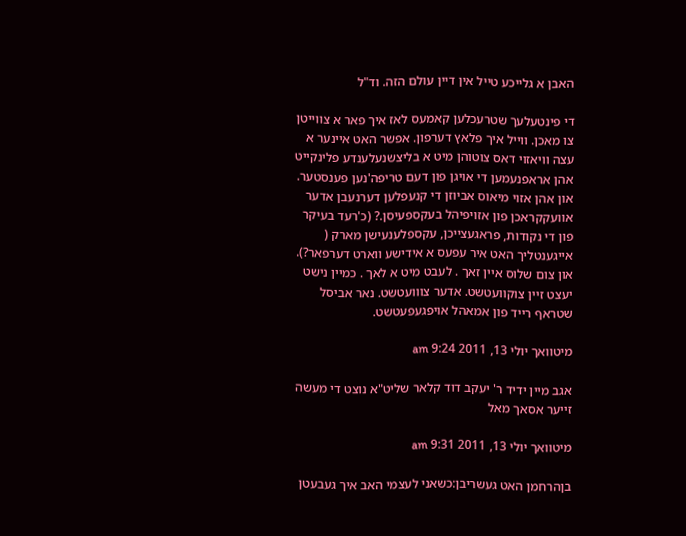האבן א גלייכע טייל אין דיין עולם הזה. וד"ל

די פינטעלעך שטרעכלען קאמעס לאז איך פאר א צווייטן צו מאכן. ווייל איך פלאץ דערפון. אפשר האט איינער א עצה וויאזוי דאס צוטוהן מיט א בליצשנעלענדע פלינקייט אהן אראפנעמען די אויגן פון דעם טריפה'נען פענסטער. און אהן אזוי מיאוס אביוזן די קנעפלען דערנעבן אדער אוועקקראכן פון אזויפיהל בעקספעיסן.? (כ'רעד בעיקר פון די נקודות, פראגעצייכן, עקספלענעישן מארק ( אייגענטליך האט איר עפעס א אידישע ווארט דערפאר?).
און צום שלוס איין זאך . לעבט מיט א לאך . כמיין נישט יעצט זיין צוקוועטשט. אדער צווועטשט. נאר אביסל שטראף רייד פון אמאהל אויפגעפעטשט.

מיטוואך יולי 13, 2011 9:24 am

אגב מיין ידיד ר' יעקב דוד קלאר שליט"א נוצט די מעשה זייער אסאך מאל

מיטוואך יולי 13, 2011 9:31 am

בןהרחמן האט געשריבן:כשאני לעצמי האב איך געבעטן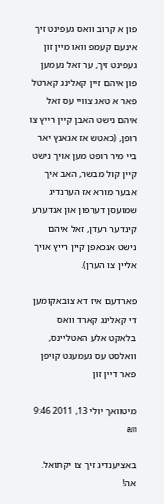פון א קרוב וואס געפינט זיך אינעם קעמפ וואו מיין זון געפינט זיך, ער זאל נעמען פון איהם זיין קאלינג קארטל פאר א טאג צוויי עס זאל איהם נישט האבן קיין רייץ צו רופן, (כאטש אז אגאנץ יאר ביי מיר רופט מען אויך נישט קיין קול מבשר, האב איך אבער מורא אז הערנדיג שמועסן דערפון און אנדערע קינדער רעדן, זאל איהם נישט אנכאפן קיין רייץ אויך אליין צו הערן).

פארדעם איז דא צובאקומען די קאלינג קארד וואס בלאקט אלע האטליינס, וואלסט עס געמעגט קויפן פאר דיין זון

מיטוואך יולי 13, 2011 9:46 am

באציענדיג זיך צו יקתואל. אה!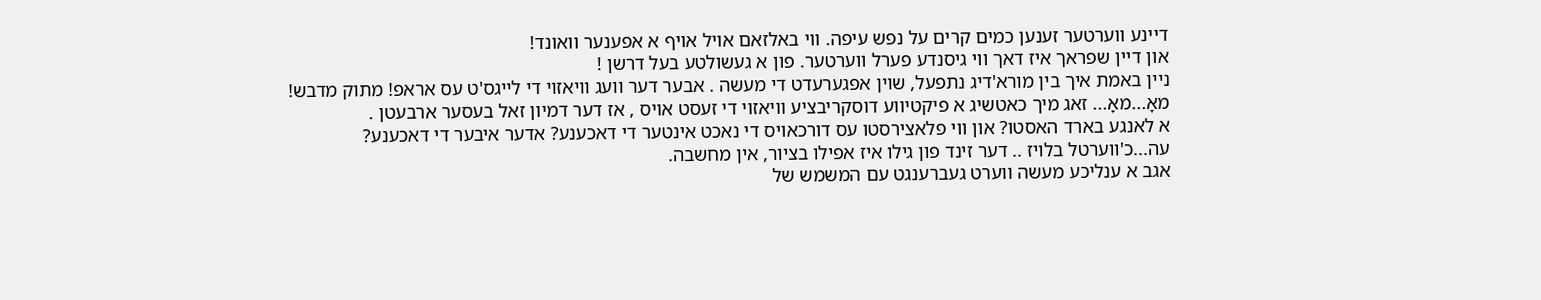דיינע ווערטער זענען כמים קרים על נפש עיפה. ווי באלזאם אויל אויף א אפענער וואונד!
און דיין שפראך איז דאך ווי גיסנדע פערל ווערטער. פון א געשולטע בעל דרשן !
ניין באמת איך בין מורא'דיג נתפעל, שוין אפגערעדט די מעשה . אבער דער וועג וויאזוי די לייגס'ט עס אראפ! מתוק מדבש!
מאָ...מאָ... זאג מיך כאטשיג א פיקטיווע דוסקריבציע וויאזוי די זעסט אויס , אז דער דמיון זאל בעסער ארבעטן .
א לאנגע בארד האסטו? און ווי פלאצירסטו עס דורכאויס די נאכט אינטער די דאכענע? אדער איבער די דאכענע?
עה...כ'ווערטל בלויז .. דער זינד פון גילו איז אפילו בציור, אין מחשבה.
אגב א ענליכע מעשה ווערט געברענגט עם המשמש של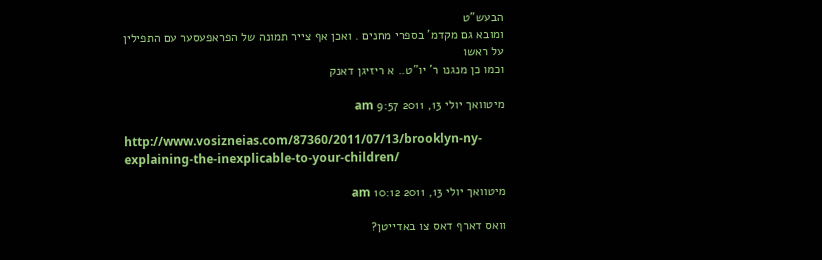הבעש"ט
ומובא גם מקדמ' בספרי מחנים . ואכן אף צייר תמונה של הפראפעסער עם התפילין על ראשו
וכמו כן מנגנו ר' יו"ט.. א ריזיגן דאנק

מיטוואך יולי 13, 2011 9:57 am

http://www.vosizneias.com/87360/2011/07/13/brooklyn-ny-explaining-the-inexplicable-to-your-children/

מיטוואך יולי 13, 2011 10:12 am

וואס דארף דאס צו באדייטן?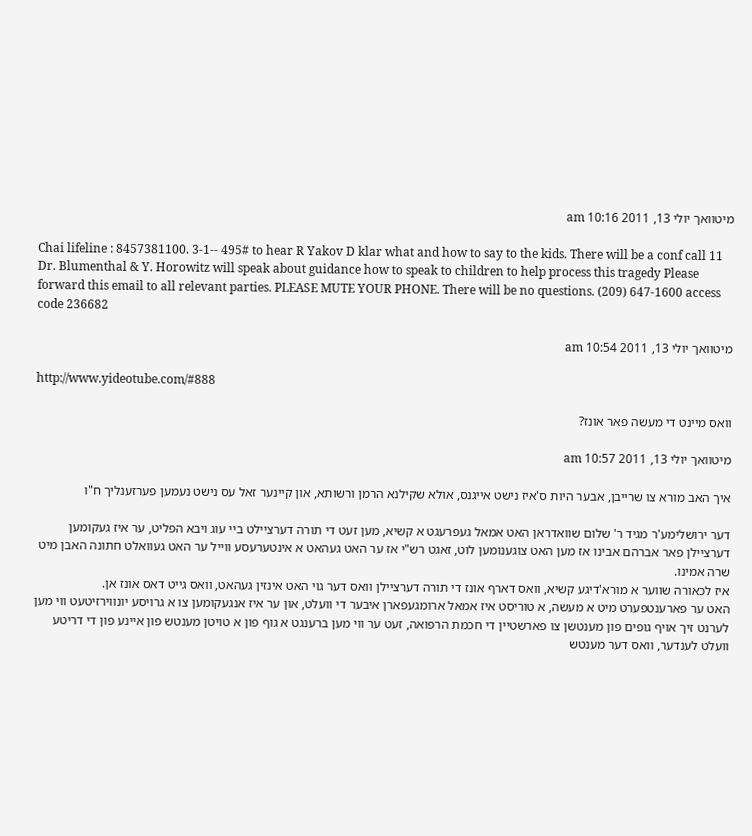מיטוואך יולי 13, 2011 10:16 am

Chai lifeline : 8457381100. 3-1-- 495# to hear R Yakov D klar what and how to say to the kids. There will be a conf call 11 Dr. Blumenthal & Y. Horowitz will speak about guidance how to speak to children to help process this tragedy Please forward this email to all relevant parties. PLEASE MUTE YOUR PHONE. There will be no questions. (209) 647-1600 access code 236682

מיטוואך יולי 13, 2011 10:54 am

http://www.yideotube.com/#888

וואס מיינט די מעשה פאר אונז?

מיטוואך יולי 13, 2011 10:57 am

איך האב מורא צו שרייבן, אבער היות ס'איז נישט אייגנס, אולא שקילנא הרמן ורשותא, און קיינער זאל עס נישט נעמען פערזענליך ח"ו

דער ירושלימע'ר מגיד ר' שלום שוואדראן האט אמאל געפרעגט א קשיא, מען זעט די תורה דערציילט ביי עוג ויבא הפליט, ער איז געקומען דערציילן פאר אברהם אבינו אז מען האט צוגענומען לוט, זאגט רש"י אז ער האט געהאט א אינטערעסע ווייל ער האט געוואלט חתונה האבן מיט שרה אמינו.
איז לכאורה שווער א מורא'דיגע קשיא, וואס דארף אונז די תורה דערציילן וואס דער גוי האט אינזין געהאט, וואס גייט דאס אונז אן.
האט ער פארענטפערט מיט א מעשה, א טוריסט איז אמאל ארומגעפארן איבער די וועלט, און ער איז אנגעקומען צו א גרויסע יונווירזיטעט ווי מען לערנט זיך אויף גופים פון מענטשן צו פארשטיין די חכמת הרפואה, זעט ער ווי מען ברענגט א גוף פון א טויטן מענטש פון איינע פון די דריטע וועלט לענדער, וואס דער מענטש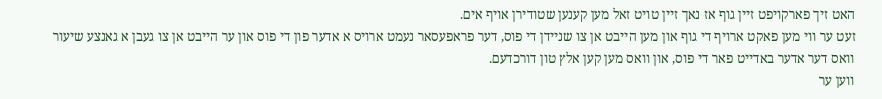האט זיך פארקויפט זיין גוף אז נאך זיין טויט זאל מען קענען שטודירן אויף אים.
זעט ער ווי מען פאקט ארויף די גוף און מען הייבט אן צו שניידן די פוס, דער פראפעסאר נעמט ארויס א אדער פון די פוס און ער הייבט אן צו געבן א גאנצע שיעור וואס דער אדער באדייט פאר די פוס, און וואס מען קען אלץ טון דורכדעם.
ווען ער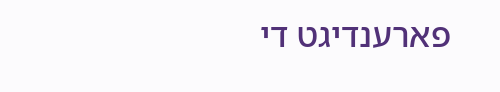פארענדיגט די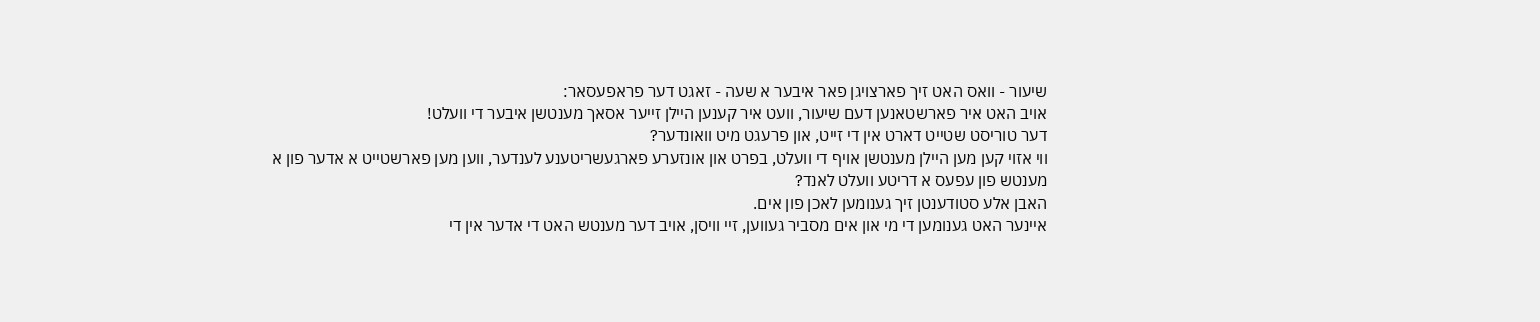שיעור - וואס האט זיך פארצויגן פאר איבער א שעה - זאגט דער פראפעסאר:
אויב האט איר פארשטאנען דעם שיעור, וועט איר קענען היילן זייער אסאך מענטשן איבער די וועלט!
דער טוריסט שטייט דארט אין די זייט, און פרעגט מיט וואונדער?
ווי אזוי קען מען היילן מענטשן אויף די וועלט, בפרט און אונזערע פארגעשריטענע לענדער, ווען מען פארשטייט א אדער פון א מענטש פון עפעס א דריטע וועלט לאנד?
האבן אלע סטודענטן זיך גענומען לאכן פון אים.
איינער האט גענומען די מי און אים מסביר געווען, זיי וויסן, אויב דער מענטש האט די אדער אין די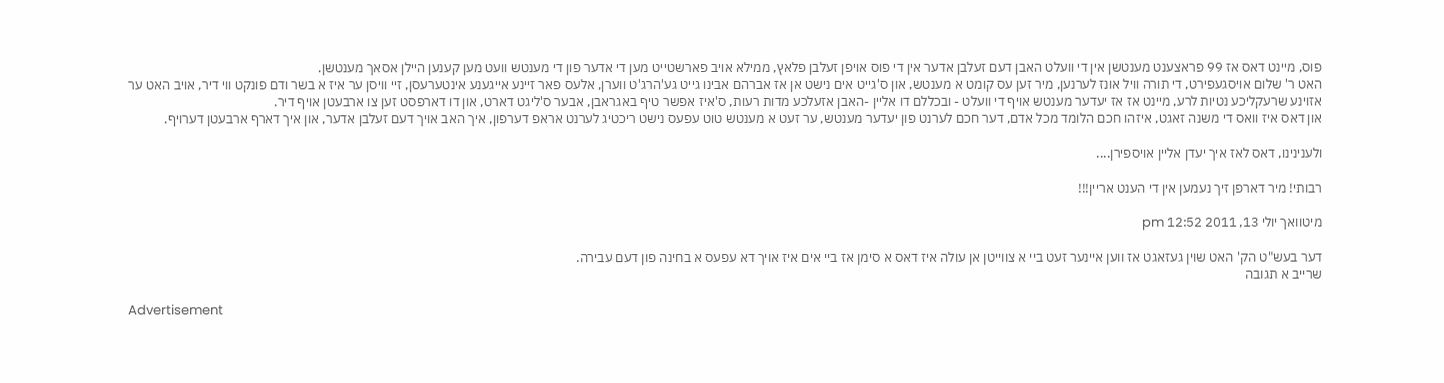פוס, מיינט דאס אז 99 פראצענט מענטשן אין די וועלט האבן דעם זעלבן אדער אין די פוס אויפן זעלבן פלאץ, ממילא אויב פארשטייט מען די אדער פון די מענטש וועט מען קענען היילן אסאך מענטשן.
האט ר' שלום אויסגעפירט, די תורה וויל אונז לערנען, מיר זען עס קומט א מענטש, און ס'גייט אים נישט אן אז אברהם אבינו גייט גע'הרג'ט ווערן, אלעס פאר זיינע אייגענע אינטערעסן, זיי וויסן ער איז א בשר ודם פונקט ווי דיר, אויב האט ער אזוינע שרעקליכע נטיות לרע, מיינט אז אז יעדער מענטש אויף די וועלט - ובכללם דו אליין -האבן אזעלכע מדות רעות, ס'איז אפשר טיף באגראבן, אבער ס'ליגט דארט, און דו דארפסט זען צו ארבעטן אויף דיר.
און דאס איז וואס די משנה זאגט, איזהו חכם הלומד מכל אדם, דער חכם לערנט פון יעדער מענטש, ער זעט א מענטש טוט עפעס נישט ריכטיג לערנט אראפ דערפון, איך האב אויך דעם זעלבן אדער, און איך דארף ארבעטן דערויף.

ולענינינו, דאס לאז איך יעדן אליין אויספירן....

רבותי! מיר דארפן זיך נעמען אין די הענט אריין!!!

מיטוואך יולי 13, 2011 12:52 pm

דער בעש"ט הק' האט שוין געזאגט אז ווען איינער זעט ביי א צווייטן אן עולה איז דאס א סימן אז ביי אים איז אויך דא עפעס א בחינה פון דעם עבירה.
שרייב א תגובה

Advertisement